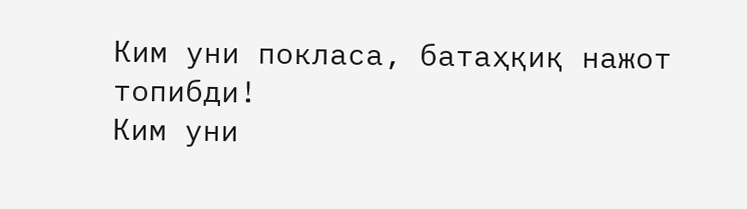Ким уни покласа, батаҳқиқ нажот топибди!
Ким уни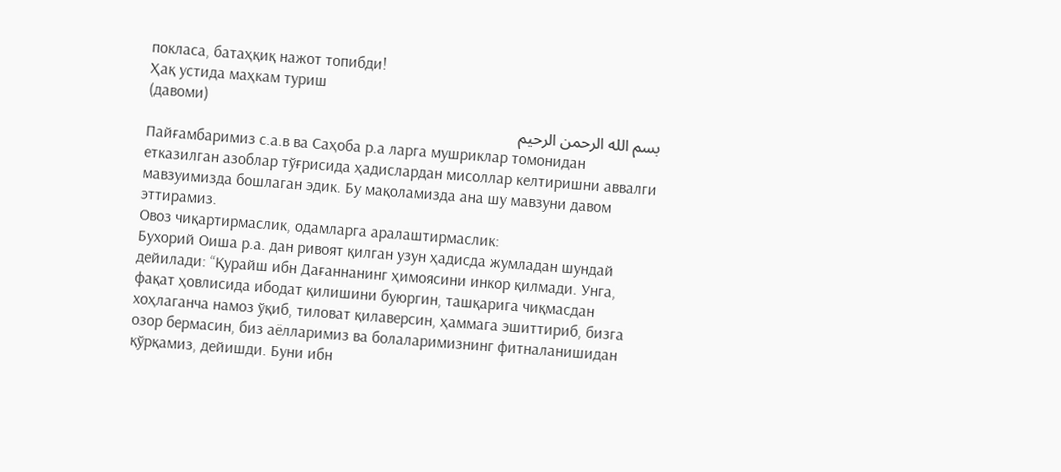покласа, батаҳқиқ нажот топибди!
Ҳақ устида маҳкам туриш
(давоми)
بسم الله الرحمن الرحيم
Пайғамбаримиз с.а.в ва Саҳоба р.а ларга мушриклар томонидан етказилган азоблар тўғрисида ҳадислардан мисоллар келтиришни аввалги мавзуимизда бошлаган эдик. Бу мақоламизда ана шу мавзуни давом эттирамиз.
Овоз чиқартирмаслик, одамларга аралаштирмаслик:
Бухорий Оиша р.а. дан ривоят қилган узун ҳадисда жумладан шундай дейилади: “Қурайш ибн Дағаннанинг ҳимоясини инкор қилмади. Унга, фақат ҳовлисида ибодат қилишини буюргин, ташқарига чиқмасдан хоҳлаганча намоз ўқиб, тиловат қилаверсин, ҳаммага эшиттириб, бизга озор бермасин, биз аёлларимиз ва болаларимизнинг фитналанишидан қўрқамиз, дейишди. Буни ибн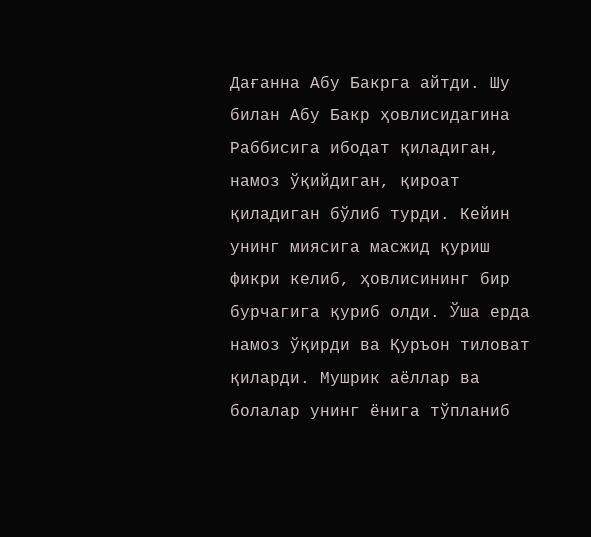Дағанна Абу Бакрга айтди. Шу билан Абу Бакр ҳовлисидагина Раббисига ибодат қиладиган, намоз ўқийдиган, қироат қиладиган бўлиб турди. Кейин унинг миясига масжид қуриш фикри келиб, ҳовлисининг бир бурчагига қуриб олди. Ўша ерда намоз ўқирди ва Қуръон тиловат қиларди. Мушрик аёллар ва болалар унинг ёнига тўпланиб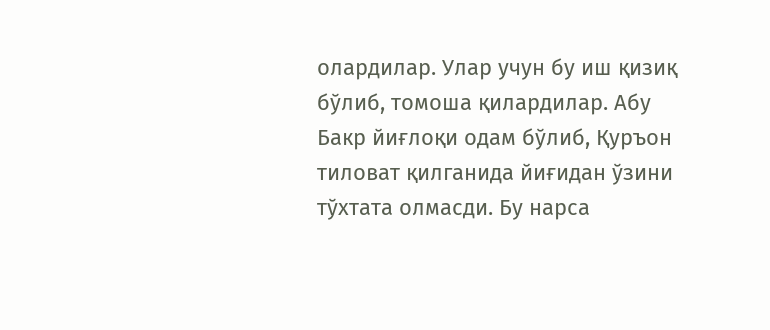олардилар. Улар учун бу иш қизиқ бўлиб, томоша қилардилар. Абу Бакр йиғлоқи одам бўлиб, Қуръон тиловат қилганида йиғидан ўзини тўхтата олмасди. Бу нарса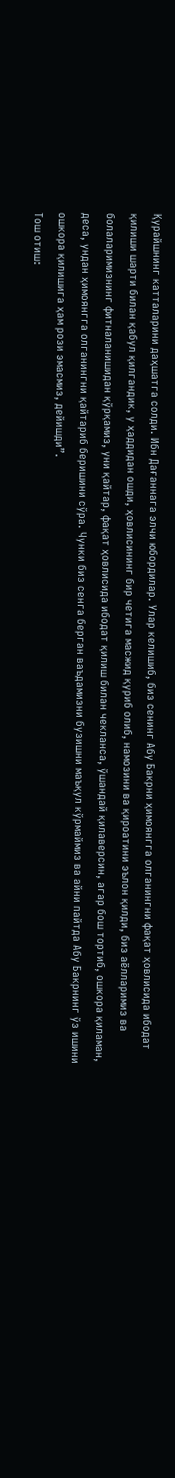Қурайшнинг катталарини даҳшатга солди. Ибн Дағаннага элчи юбордилар. Улар келишиб, биз сенинг Абу Бакрни ҳимоянгга олганингни фақат ҳовлисида ибодат қилиши шарти билан қабул қилгандик, у ҳаддидан ошди, ҳовлисининг бир четига масжид қуриб олиб, намозини ва қироатини эълон қилди, биз аёлларимиз ва болаларимизнинг фитналанишидан қўрқамиз, уни қайтар, фақат ҳовлисида ибодат қилиш билан чекланса, ўшандай қилаверсин, агар бош тортиб, ошкора қиламан, деса, ундан ҳимоянгга олганингни қайтариб беришини сўра. Чунки биз сенга берган ваъдамизни бузишни маъқул кўрмаймиз ва айни пайтда Абу Бакрнинг ўз ишини ошкора қилишига ҳам рози эмасмиз, дейишди”.
Тош отиш: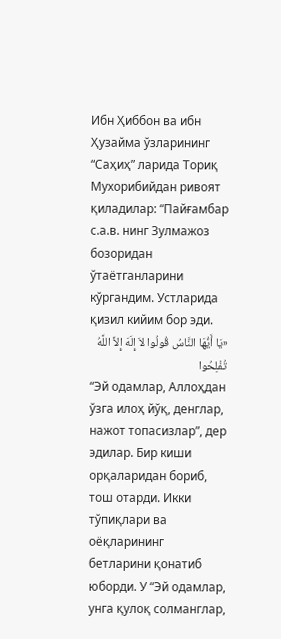Ибн Ҳиббон ва ибн Ҳузайма ўзларининг “Саҳиҳ” ларида Ториқ Мухорибийдан ривоят қиладилар: “Пайғамбар с.а.в. нинг Зулмажоз бозоридан ўтаётганларини кўргандим. Устларида қизил кийим бор эди.
«يَا أَيُّهَا النَّاسُ قُولُوا لاَ إِلَهَ إِلاَّ اللَّهُ تُفْلِحُوا
“Эй одамлар, Аллоҳдан ўзга илоҳ йўқ, денглар, нажот топасизлар”, дер эдилар. Бир киши орқаларидан бориб, тош отарди. Икки тўпиқлари ва оёқларининг бетларини қонатиб юборди. У “Эй одамлар, унга қулоқ солманглар,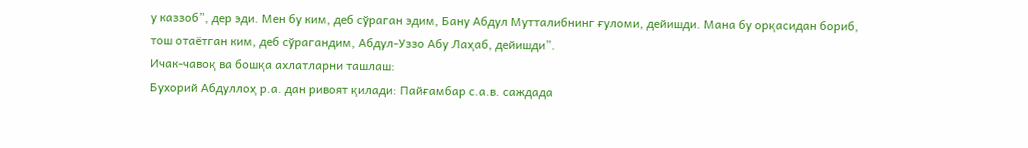у каззоб”, дер эди. Мен бу ким, деб сўраган эдим, Бану Абдул Мутталибнинг ғуломи, дейишди. Мана бу орқасидан бориб, тош отаётган ким, деб сўрагандим, Абдул-Уззо Абу Лаҳаб, дейишди”.
Ичак-чавоқ ва бошқа ахлатларни ташлаш:
Бухорий Абдуллоҳ р.а. дан ривоят қилади: Пайғамбар с.а.в. саждада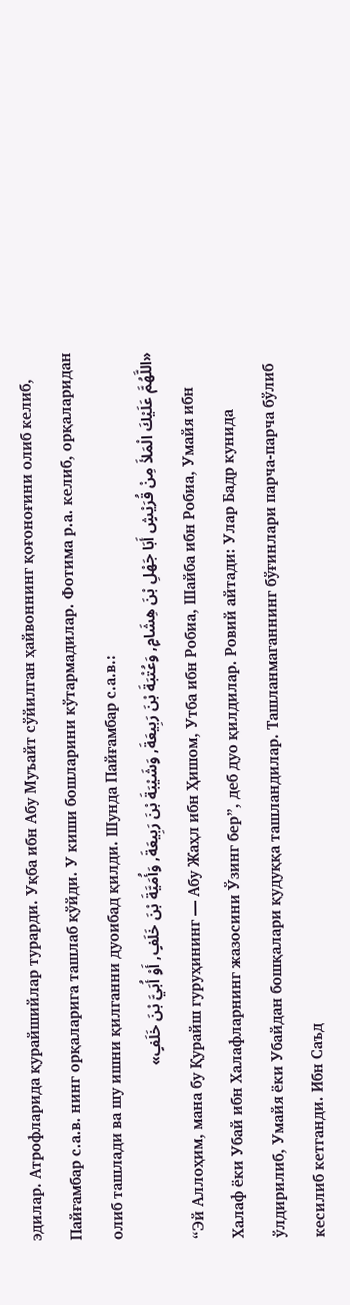эдилар. Атрофларида қурайшийлар турарди. Уқба ибн Абу Муъайт сўйилган ҳайвоннинг қоғоноғини олиб келиб, Пайғамбар с.а.в. нинг орқаларига ташлаб қўйди. У киши бошларини кўтармадилар. Фотима р.а. келиб, орқаларидан олиб ташлади ва шу ишни қилганни дуоибад қилди. Шунда Пайғамбар с.а.в.:
«اللَّهُمَّ عَلَيْكَ الْمَلأَ مِنْ قُرَيْشٍ أَبَا جَهْلِ بْنَ هِشَامٍ, وَعُتْبَةَ بْنَ رَبِيعَةَ, وَشَيْبَةَ بْنَ رَبِيعَةَ, وَأُمَيَّةَ بْنَ خَلَفٍ, أَوْ أُبَيَّ بْنَ خَلَفٍ»
“Эй Аллоҳим, мана бу Қурайш гуруҳининг — Абу Жаҳл ибн Ҳишом, Утба ибн Робиа, Шайба ибн Робиа, Умайя ибн Халаф ёки Убай ибн Халафларнинг жазосини Ўзинг бер”, деб дуо қилдилар. Ровий айтади: Улар Бадр кунида ўлдирилиб, Умайя ёки Убайдан бошқалари қудуққа ташландилар. Ташланмаганнинг бўғинлари парча-парча бўлиб кесилиб кетганди. Ибн Саъд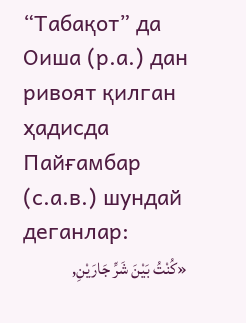“Табақот” да Оиша (р.а.) дан ривоят қилган ҳадисда Пайғамбар (с.а.в.) шундай деганлар:
«كُنْتُ بَيْنَ شَرِّ جَارَيْنِ,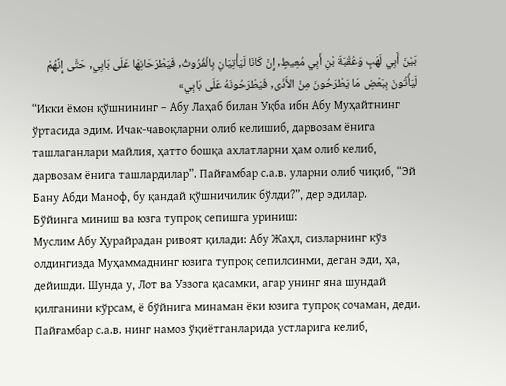بَيْنَ أَبِي لَهَبٍ وَعُقْبَةَ بْنِ أَبِي مُعِيطٍ, إِنْ كَانَا لَيَأْتِيَانِ بِالْفُرُوثُ, فَيَطْرَحَانِهَا عَلَى بَابِي, حَتَّى إِنَّهُمْ لَيَأْتُونَ بِبَعْضِ مَا يَطْرَحُونَ مِنْ الأَذَى, فَيَطْرَحُونَهُ عَلَى بَابِي»
“Икки ёмон қўшнининг – Абу Лаҳаб билан Уқба ибн Абу Муҳайтнинг ўртасида эдим. Ичак-чавоқларни олиб келишиб, дарвозам ёнига ташлаганлари майлия, ҳатто бошқа ахлатларни ҳам олиб келиб, дарвозам ёнига ташлардилар”. Пайғамбар с.а.в. уларни олиб чиқиб, “Эй Бану Абди Маноф, бу қандай қўшничилик бўлди?”, дер эдилар.
Бўйинга миниш ва юзга тупроқ сепишга уриниш:
Муслим Абу Ҳурайрадан ривоят қилади: Абу Жаҳл, сизларнинг кўз олдингизда Муҳаммаднинг юзига тупроқ сепилсинми, деган эди, ҳа, дейишди. Шунда у, Лот ва Уззога қасамки, агар унинг яна шундай қилганини кўрсам, ё бўйнига минаман ёки юзига тупроқ сочаман, деди. Пайғамбар с.а.в. нинг намоз ўқиётганларида устларига келиб,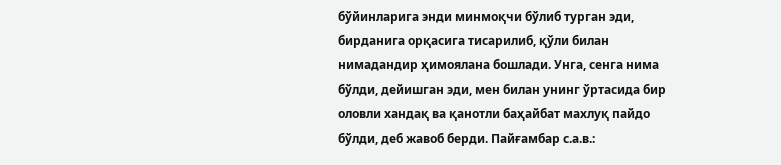бўйинларига энди минмоқчи бўлиб турган эди, бирданига орқасига тисарилиб, қўли билан нимадандир ҳимоялана бошлади. Унга, сенга нима бўлди, дейишган эди, мен билан унинг ўртасида бир оловли хандақ ва қанотли баҳайбат махлуқ пайдо бўлди, деб жавоб берди. Пайғамбар с.а.в.: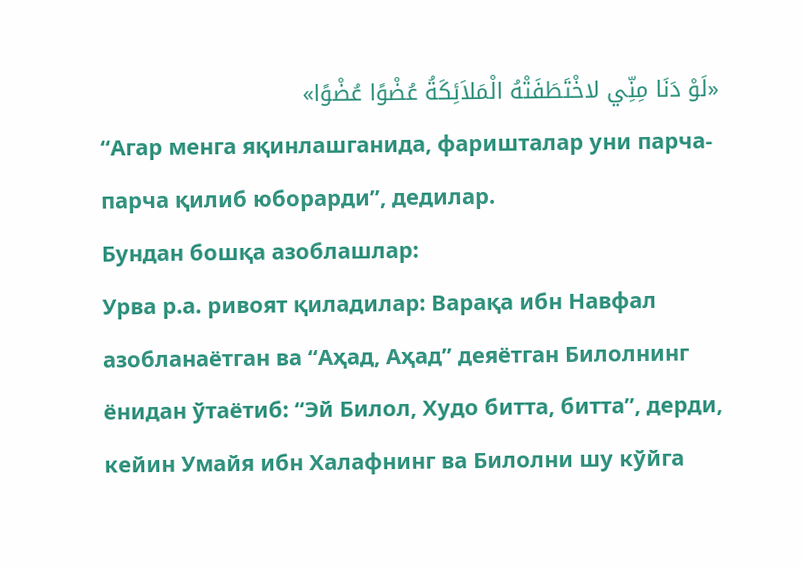«لَوْ دَنَا مِنِّي لاخْتَطَفَتْهُ الْمَلاَئِكَةُ عُضْوًا عُضْوًا»
“Агар менга яқинлашганида, фаришталар уни парча-парча қилиб юборарди”, дедилар.
Бундан бошқа азоблашлар:
Урва р.а. ривоят қиладилар: Варақа ибн Навфал азобланаётган ва “Аҳад, Аҳад” деяётган Билолнинг ёнидан ўтаётиб: “Эй Билол, Худо битта, битта”, дерди, кейин Умайя ибн Халафнинг ва Билолни шу кўйга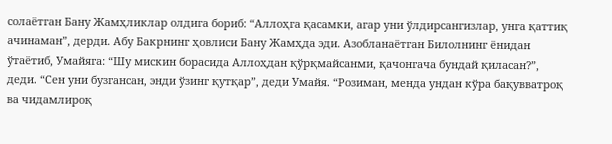солаётган Бану Жамҳликлар олдига бориб: “Аллоҳга қасамки, агар уни ўлдирсангизлар, унга қаттиқ ачинаман”, дерди. Абу Бакрнинг ҳовлиси Бану Жамҳда эди. Азобланаётган Билолнинг ёнидан ўтаётиб, Умайяга: “Шу мискин борасида Аллоҳдан қўрқмайсанми, қачонгача бундай қиласан?”, деди. “Сен уни бузгансан, энди ўзинг қутқар”, деди Умайя. “Розиман, менда ундан кўра бақувватроқ ва чидамлироқ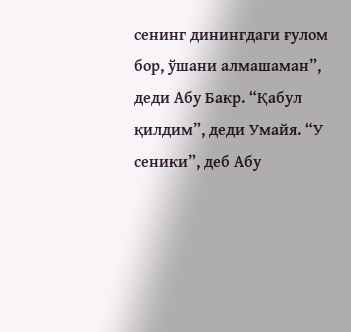сенинг динингдаги ғулом бор, ўшани алмашаман”, деди Абу Бакр. “Қабул қилдим”, деди Умайя. “У сеники”, деб Абу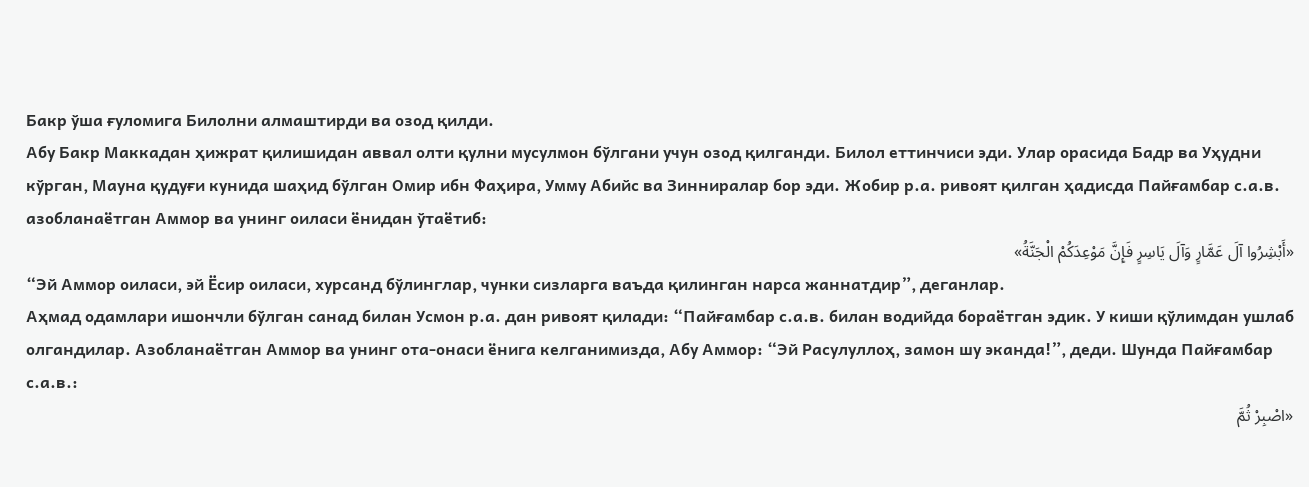Бакр ўша ғуломига Билолни алмаштирди ва озод қилди.
Абу Бакр Маккадан ҳижрат қилишидан аввал олти қулни мусулмон бўлгани учун озод қилганди. Билол еттинчиси эди. Улар орасида Бадр ва Уҳудни кўрган, Мауна қудуғи кунида шаҳид бўлган Омир ибн Фаҳира, Умму Абийс ва Зинниралар бор эди. Жобир р.а. ривоят қилган ҳадисда Пайғамбар с.а.в. азобланаётган Аммор ва унинг оиласи ёнидан ўтаётиб:
«أَبْشِرُوا آلَ عَمَّارٍ وَآلَ يَاسِرٍ فَإِنَّ مَوْعِدَكُمْ الْجَنَّةُ»
“Эй Аммор оиласи, эй Ёсир оиласи, хурсанд бўлинглар, чунки сизларга ваъда қилинган нарса жаннатдир”, деганлар.
Аҳмад одамлари ишончли бўлган санад билан Усмон р.а. дан ривоят қилади: “Пайғамбар с.а.в. билан водийда бораётган эдик. У киши қўлимдан ушлаб олгандилар. Азобланаётган Аммор ва унинг ота-онаси ёнига келганимизда, Абу Аммор: “Эй Расулуллоҳ, замон шу эканда!”, деди. Шунда Пайғамбар с.а.в.:
«اصْبِرْ ثُمَّ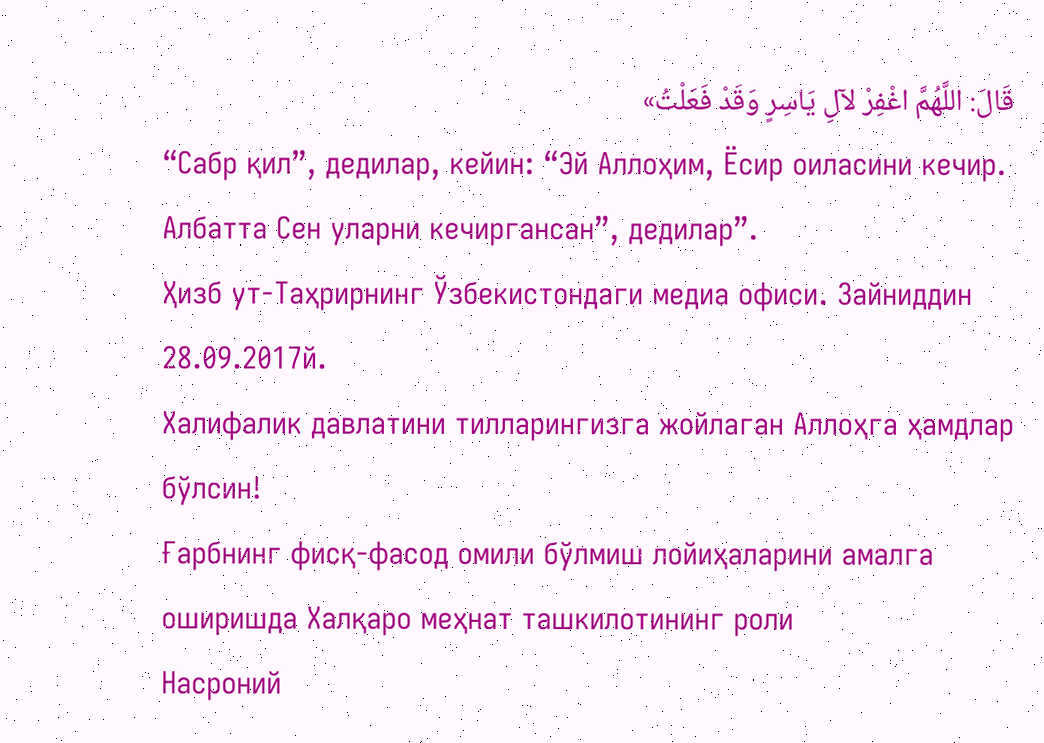قَالَ: اللَّهُمَّ اغْفِرْ لآلِ يَاسِرٍ وَقَدْ فَعَلْتُ»
“Сабр қил”, дедилар, кейин: “Эй Аллоҳим, Ёсир оиласини кечир. Албатта Сен уларни кечиргансан”, дедилар”.
Ҳизб ут-Таҳрирнинг Ўзбекистондаги медиа офиси. Зайниддин
28.09.2017й.
Халифалик давлатини тилларингизга жойлаган Аллоҳга ҳамдлар бўлсин!
Ғарбнинг фисқ-фасод омили бўлмиш лойиҳаларини амалга оширишда Халқаро меҳнат ташкилотининг роли
Насроний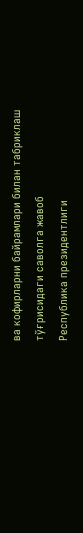ва кофирларни байрамлари билан табриклаш тўғрисидаги саволга жавоб
Республика президентлиги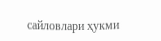сайловлари ҳукми